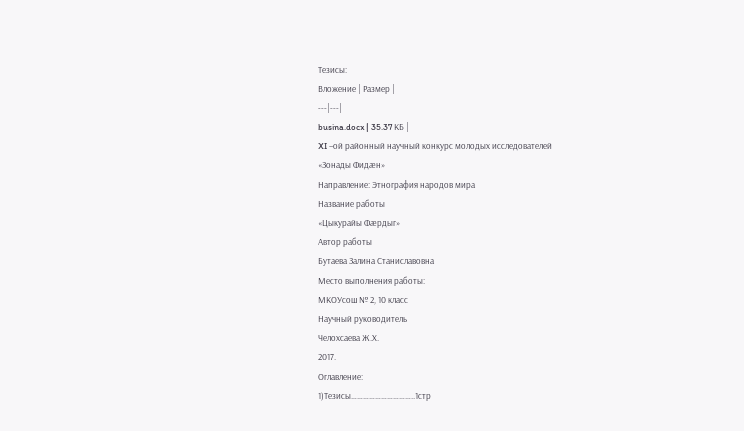Тезисы:
Вложение | Размер |
---|---|
busina.docx | 35.37 КБ |
XI –ой районный научный конкурс молодых исследователей
«Зонады Фидæн»
Направление: Этнография народов мира
Название работы
«Цыкурайы Фæрдыг»
Автор работы
Бутаева Залина Станиславовна
Место выполнения работы:
МКОУсош № 2, 10 класс
Научный руководитель
Челохсаева Ж.Х.
2017.
Оглавление:
1)Тезисы…………………………..1стр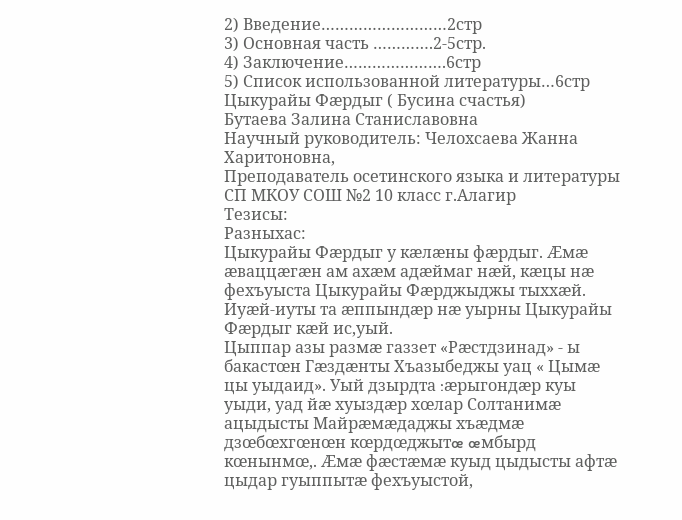2) Введение………………………2стр
3) Основная часть ………….2-5стр.
4) Заключение………………….6стр
5) Список использованной литературы…6стр
Цыкурайы Фæрдыг ( Бусина счастья)
Бутаева Залина Станиславовна
Научный руководитель: Челохсаева Жанна Харитоновна,
Преподаватель осетинского языка и литературы
СП МКОУ СОШ №2 10 класс г.Алагир
Тезисы:
Разныхас:
Цыкурайы Фæрдыг у кæлæны фæрдыг. Æмæ æваццæгæн ам ахæм адæймаг нæй, кæцы нæ фехъуыста Цыкурайы Фæрджыджы тыххæй. Иуæй-иуты та æппындæр нæ уырны Цыкурайы Фæрдыг кæй ис,уый.
Цыппар азы размæ газзет «Рæстдзинад» - ы бакастœн Гæздæнты Хъазыбеджы уац « Цымæ цы уыдаид». Уый дзырдта :æрыгондæр куы уыди, уад йæ хуыздæр хœлар Солтанимæ ацыдысты Майрæмæдаджы хъæдмæ дзœбœхгœнœн кœрдœджытœ œмбырд кœнынмœ,. Æмæ фæстæмæ куыд цыдысты афтæ цыдар гуыппытæ фехъуыстой,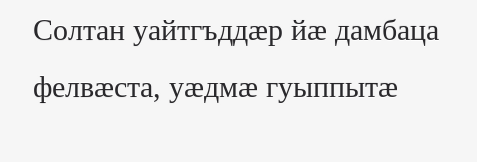Солтан уайтгъддæр йæ дамбаца фелвæста, уæдмæ гуыппытæ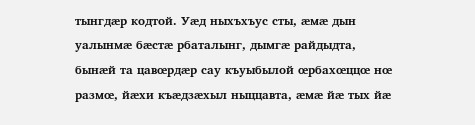тынгдæр кодтой. Уæд ныхъхъус сты, æмæ дын уалынмæ бæстæ рбаталынг, дымгæ райдыдта, бынæй та цавœрдæр сау къуыбылой œрбахœццœ нœ размœ, йæхи къæдзæхыл ныццавта, æмæ йæ тых йæ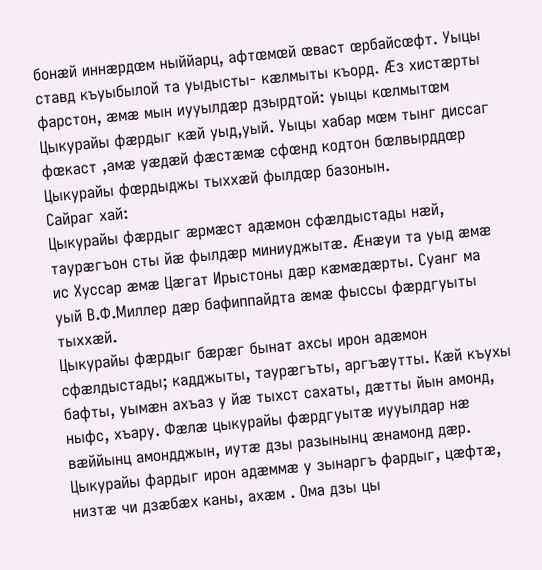бонæй иннæрдœм ныййарц, афтœмœй œваст œрбайсœфт. Уыцы ставд къуыбылой та уыдысты- кæлмыты къорд. Æз хистæрты фарстон, æмæ мын иууылдæр дзырдтой: уыцы кœлмытœм Цыкурайы фæрдыг кæй уыд,уый. Уыцы хабар мœм тынг диссаг фœкаст ,амæ уæдæй фæстæмæ сфœнд кодтон бœлвырддœр Цыкурайы фœрдыджы тыххæй фылдœр базонын.
Сайраг хай:
Цыкурайы фæрдыг æрмæст адæмон сфæлдыстады нæй, таурæгъон сты йæ фылдæр миниуджытæ. Æнæуи та уыд æмæ ис Хуссар æмæ Цæгат Ирыстоны дæр кæмæдæрты. Суанг ма уый В.Ф.Миллер дæр бафиппайдта æмæ фыссы фæрдгуыты тыххæй.
Цыкурайы фæрдыг бæрæг бынат ахсы ирон адæмон сфæлдыстады; кадджыты, таурæгъты, аргъæутты. Кæй къухы бафты, уымæн ахъаз у йæ тыхст сахаты, дæтты йын амонд, ныфс, хъару. Фæлæ цыкурайы фæрдгуытæ иууылдар нæ вæййынц амондджын, иутæ дзы разынынц æнамонд дæр. Цыкурайы фардыг ирон адæммæ у зынаргъ фардыг, цæфтæ, низтæ чи дзæбæх каны, ахæм . Ома дзы цы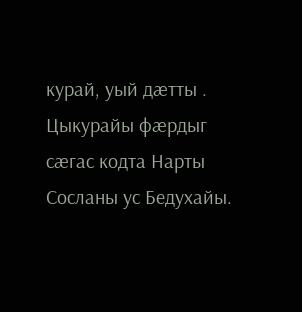курай, уый дæтты . Цыкурайы фæрдыг сæгас кодта Нарты Сосланы ус Бедухайы.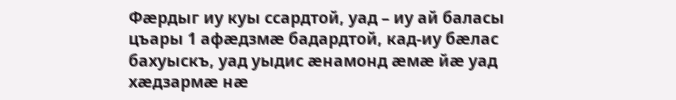Фæрдыг иу куы ссардтой, уад – иу ай баласы цъары 1 афæдзмæ бадардтой, кад-иу бæлас бахуыскъ, уад уыдис æнамонд æмæ йæ уад хæдзармæ нæ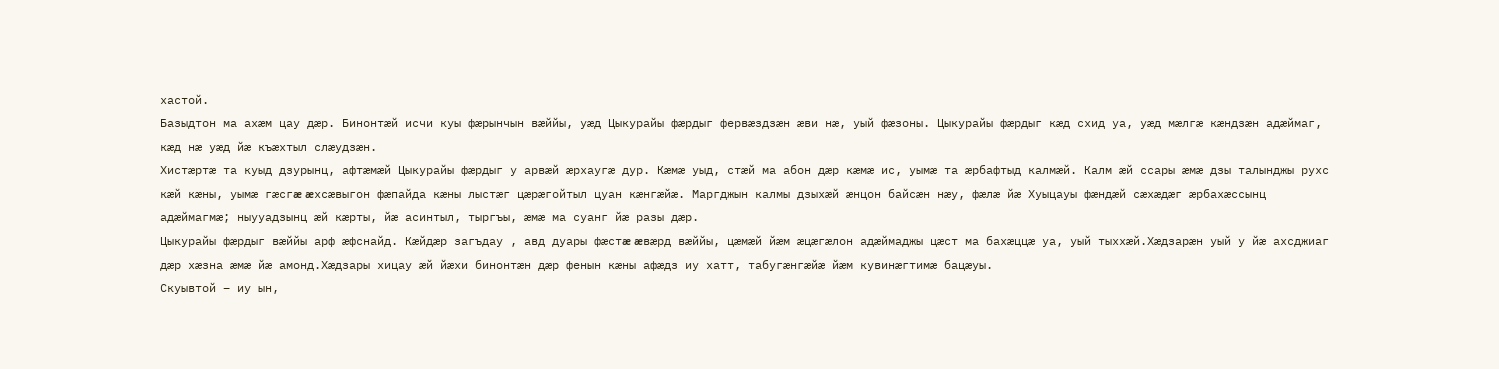хастой.
Базыдтон ма ахæм цау дæр. Бинонтæй исчи куы фæрынчын вæййы, уæд Цыкурайы фæрдыг фервæздзæн æви нæ, уый фæзоны. Цыкурайы фæрдыг кæд схид уа, уæд мæлгæ кæндзæн адæймаг, кæд нæ уæд йæ къæхтыл слæудзæн.
Хистæртæ та куыд дзурынц, афтæмæй Цыкурайы фæрдыг у арвæй æрхаугæ дур. Кæмæ уыд, стæй ма абон дæр кæмæ ис, уымæ та æрбафтыд калмæй. Калм æй ссары æмæ дзы талынджы рухс кæй кæны, уымæ гæсгæ æхсæвыгон фæпайда кæны лыстæг цæрæгойтыл цуан кæнгæйæ. Маргджын калмы дзыхæй æнцон байсæн нæу, фæлæ йæ Хуыцауы фæндæй сæхæдæг æрбахæссынц адæймагмæ; ныууадзынц æй кæрты, йæ асинтыл, тыргъы, æмæ ма суанг йæ разы дæр.
Цыкурайы фæрдыг вæййы арф æфснайд. Кæйдæр загъдау , авд дуары фæстæ æвæрд вæййы, цæмæй йæм æцæгæлон адæймаджы цæст ма бахæццæ уа, уый тыххæй.Хæдзарæн уый у йæ ахсджиаг дæр хæзна æмæ йæ амонд.Хæдзары хицау æй йæхи бинонтæн дæр фенын кæны афæдз иу хатт, табугæнгæйæ йæм кувинæгтимæ бацæуы.
Скуывтой – иу ын,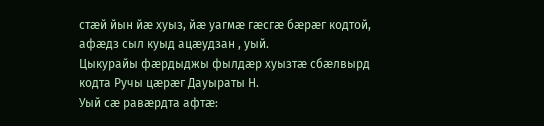стæй йын йæ хуыз, йæ уагмæ гæсгæ бæрæг кодтой, афæдз сыл куыд ацæудзан , уый.
Цыкурайы фæрдыджы фылдæр хуызтæ сбæлвырд кодта Ручы цæрæг Дауыраты Н.
Уый сæ равæрдта афтæ: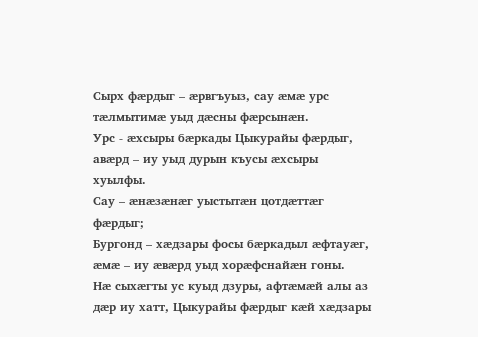Сырх фæрдыг – æрвгъуыз, сау æмæ урс тæлмытимæ уыд дæсны фæрсынæн.
Урс - æхсыры бæркады Цыкурайы фæрдыг, авæрд – иу уыд дурын къусы æхсыры хуылфы.
Сау – æнæзæнæг уыстытæн цотдæттæг фæрдыг;
Бургонд – хæдзары фосы бæркадыл æфтауæг, æмæ – иу æвæрд уыд хорæфснайæн гоны.
Нæ сыхæгты ус куыд дзуры, афтæмæй алы аз дæр иу хатт, Цыкурайы фæрдыг кæй хæдзары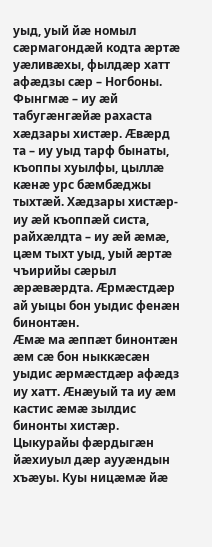уыд, уый йæ номыл сæрмагондæй кодта æртæ уæливæхы, фылдæр хатт афæдзы сæр – Ногбоны.
Фынгмæ – иу æй табугæнгæйæ рахаста хæдзары хистæр. Æвæрд та – иу уыд тарф бынаты, къоппы хуылфы, цыллæ кæнæ урс бæмбæджы тыхтæй. Хæдзары хистæр- иу æй къоппæй систа, райхæлдта – иу æй æмæ, цæм тыхт уыд, уый æртæ чъирийы сæрыл æрæвæрдта. Æрмæстдæр ай уыцы бон уыдис фенæн бинонтæн.
Æмæ ма æппæт бинонтæн æм сæ бон ныккæсæн уыдис æрмæстдæр афæдз иу хатт. Æнæуый та иу æм кастис æмæ зылдис бинонты хистæр.
Цыкурайы фæрдыгæн йæхиуыл дæр аууæндын хъæуы. Куы ницæмæ йæ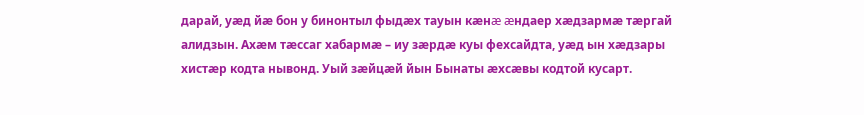дарай, уæд йæ бон у бинонтыл фыдæх тауын кæнæ æндаер хæдзармæ тæргай алидзын. Ахæм тæссаг хабармæ – иу зæрдæ куы фехсайдта, уæд ын хæдзары хистæр кодта нывонд. Уый зæйцæй йын Бынаты æхсæвы кодтой кусарт.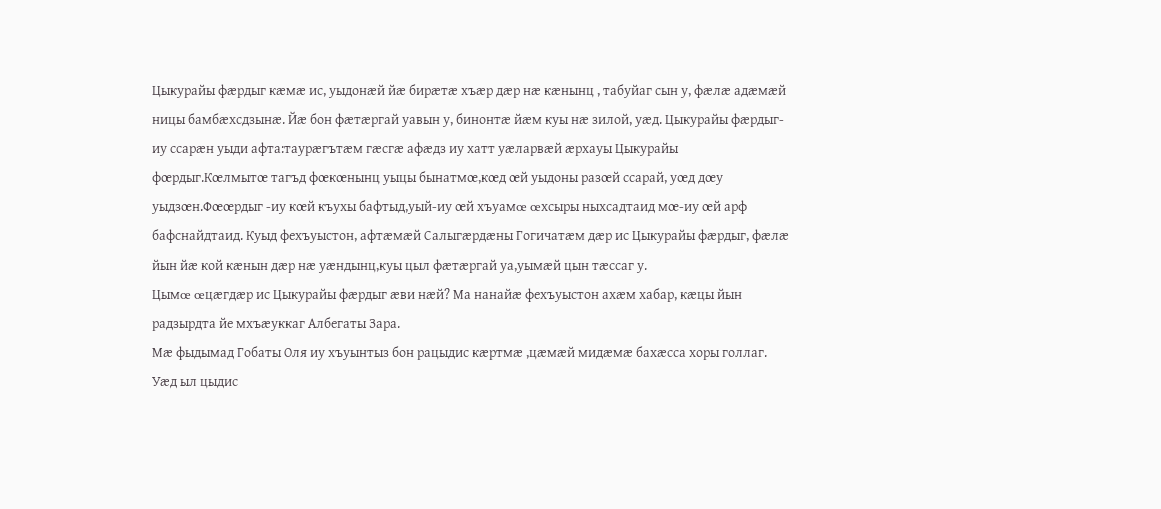Цыкурайы фæрдыг кæмæ ис, уыдонæй йæ бирæтæ хъæр дæр нæ кæнынц , табуйаг сын у, фæлæ адæмæй ницы бамбæхсдзынæ. Йæ бон фæтæргай уавын у, бинонтæ йæм куы нæ зилой, уæд. Цыкурайы фæрдыг-иу ссарæн уыди афта:таурæгътæм гæсгæ афæдз иу хатт уæларвæй æрхауы Цыкурайы фœрдыг.Кœлмытœ тагъд фœкœнынц уыцы бынатмœ,кœд œй уыдоны разœй ссарай, уœд дœу уыдзœн.Фœœрдыг -иу кœй къухы бафтыд,уый-иу œй хъуамœ œхсыры ныхсадтаид мœ-иу œй арф бафснайдтаид. Куыд фехъуыстон, афтæмæй Салыгæрдæны Гогичатæм дæр ис Цыкурайы фæрдыг, фæлæ йын йæ кой кæнын дæр нæ уæндынц,куы цыл фæтæргай уа,уымæй цын тæссаг у.
Цымœ œцæгдæр ис Цыкурайы фæрдыг æви нæй? Ма нанайæ фехъуыстон ахæм хабар, кæцы йын радзырдта йе мхъæуккаг Албегаты Зара.
Мæ фыдымад Гобаты Оля иу хъуынтыз бон рацыдис кæртмæ ,цæмæй мидæмæ бахæсса хоры голлаг. Уæд ыл цыдис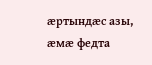æртындæс азы, æмæ федта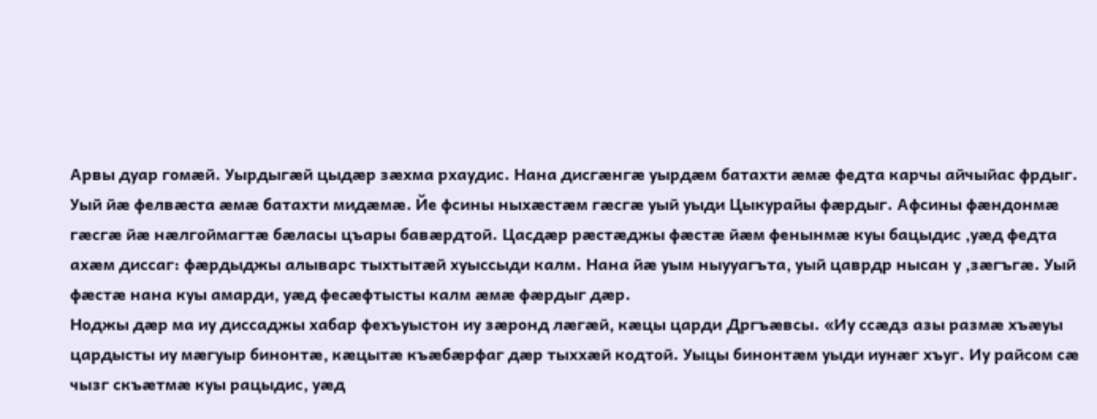Арвы дуар гомæй. Уырдыгæй цыдæр зæхма рхаудис. Нана дисгæнгæ уырдæм батахти æмæ федта карчы айчыйас фрдыг. Уый йæ фелвæста æмæ батахти мидæмæ. Йе фсины ныхæстæм гæсгæ уый уыди Цыкурайы фæрдыг. Афсины фæндонмæ гæсгæ йæ нæлгоймагтæ бæласы цъары бавæрдтой. Цасдæр рæстæджы фæстæ йæм фенынмæ куы бацыдис ,уæд федта ахæм диссаг: фæрдыджы алыварс тыхтытæй хуыссыди калм. Нана йæ уым ныууагъта, уый цаврдр нысан у ,зæгъгæ. Уый фæстæ нана куы амарди, уæд фесæфтысты калм æмæ фæрдыг дæр.
Ноджы дæр ма иу диссаджы хабар фехъуыстон иу зæронд лæгæй, кæцы царди Дргъæвсы. «Иу ссæдз азы размæ хъæуы цардысты иу мæгуыр бинонтæ, кæцытæ къæбæрфаг дæр тыххæй кодтой. Уыцы бинонтæм уыди иунæг хъуг. Иу райсом сæ чызг скъæтмæ куы рацыдис, уæд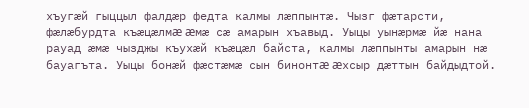хъугæй гыццыл фалдæр федта калмы лæппынтæ. Чызг фæтарсти, фæлæбурдта къæцæлмæ æмæ сæ амарын хъавыд. Уыцы уынæрмæ йæ нана рауад æмæ чызджы къухæй къæцæл байста, калмы лæппынты амарын нæ бауагъта. Уыцы бонæй фæстæмæ сын бинонтæ æхсыр дæттын байдыдтой.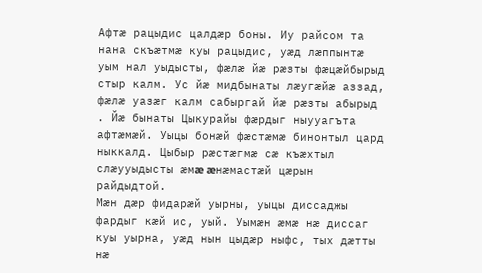Афтæ рацыдис цалдæр боны. Иу райсом та нана скъæтмæ куы рацыдис, уæд лæппынтæ уым нал уыдысты, фæлæ йæ рæзты фæцæйбырыд стыр калм. Ус йæ мидбынаты лæугæйæ аззад, фæлæ уазæг калм сабыргай йæ рæзты абырыд . Йæ бынаты Цыкурайы фæрдыг ныууагъта афтæмæй. Уыцы бонæй фæстæмæ бинонтыл цард ныккалд. Цыбыр рæстæгмæ сæ къæхтыл слæууыдысты æмæ æнæмастæй цæрын райдыдтой.
Мæн дæр фидарæй уырны, уыцы диссаджы фардыг кæй ис, уый. Уымæн æмæ нæ диссаг куы уырна, уæд нын цыдæр ныфс, тых дæтты нæ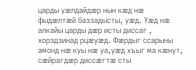царды уæлдайдæр нын кæд нæ фыдæлтæй баззадысты, уæд. Уæд нæ алкайы царды дæр исты диссаг , хорздзинад рцæуæд. Фæрдыг ссарыны амонд нæ куы нæ уа,уæд хъыг ма кæнут, сæйрагдæр диссæгтæ сты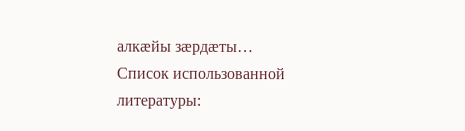алкæйы зæрдæты…
Список использованной литературы: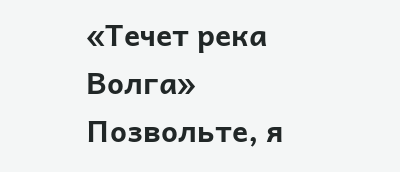«Течет река Волга»
Позвольте, я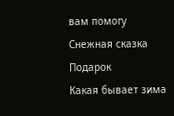вам помогу
Снежная сказка
Подарок
Какая бывает зима